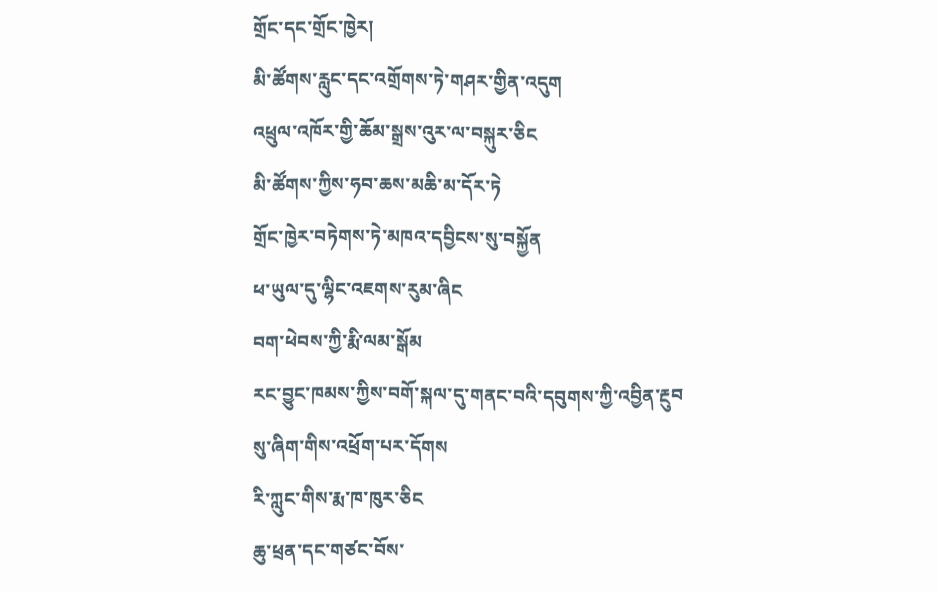གྲོང་དང་གྲོང་ཁྱེར།
མི་ཚོགས་རླུང་དང་འགྲོགས་ཏེ་གཤར་གྱིན་འདུག
འཕྲུལ་འཁོར་གྱི་ཆོམ་སྒྲས་འུར་ལ་བསྐུར་ཅིང
མི་ཚོགས་ཀྱིས་ཧབ་ཆས་མཆི་མ་དོར་ཏེ
གྲོང་ཁྱེར་བཏེགས་ཏེ་མཁའ་དབྱིངས་སུ་བསྐྱོན
ཕ་ཡུལ་དུ་ལྷིང་འཇགས་རུམ་ཞིང
བག་ཕེབས་ཀྱི་རྨི་ལམ་སྒོམ
རང་བྱུང་ཁམས་ཀྱིས་བགོ་སྐལ་དུ་གནང་བའི་དབུགས་ཀྱི་འབྱིན་རྔུབ
སུ་ཞིག་གིས་འཕྲོག་པར་དོགས
རི་ཀླུང་གིས་རྨ་ཁ་ཁུར་ཅིང
ཆུ་ཕྲན་དང་གཙང་བོས་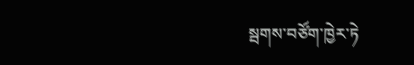སྦགས་བཙོག་ཁྱེར་ཏེ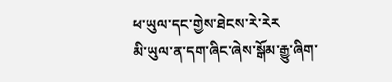ཕ་ཡུལ་དང་གྱེས་ཐེངས་རེ་རེར
མི་ཡུལ་ན་དག་ཞིང་ཞེས་སྒོམ་རྒྱུ་ཞིག་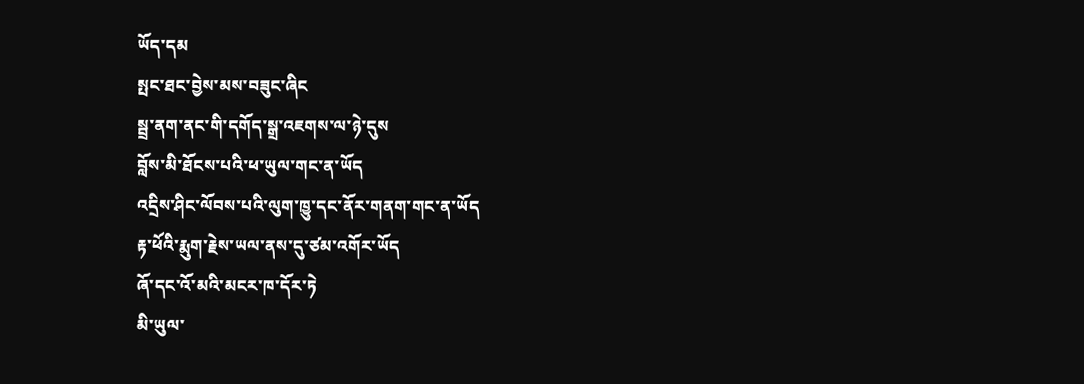ཡོད་དམ
སྤང་ཐང་བྱེས་མས་བཟུང་ཞིང
སྦྲ་ནག་ནང་གི་དགོད་སྒྲ་འཇགས་ལ་ཉེ་དུས
བློས་མི་ཐོངས་པའི་ཕ་ཡུལ་གང་ན་ཡོད
འདྲིས་ཤིང་ལོབས་པའི་ལུག་ཁྱུ་དང་ནོར་གནག་གང་ན་ཡོད
རྟ་ཕོའི་རྨུག་རྗེས་ཡལ་ནས་དུ་ཙམ་འགོར་ཡོད
ཞོ་དང་འོ་མའི་མངར་ཁ་དོར་ཏེ
མི་ཡུལ་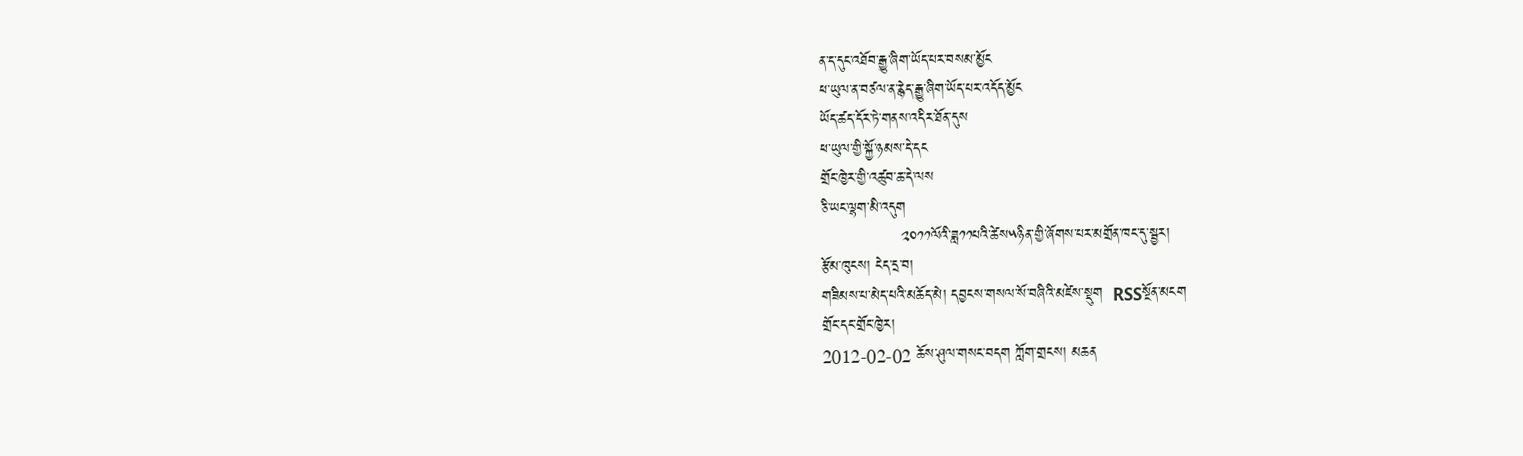ན་ད་དུང་འཐོབ་རྒྱུ་ཞིག་ཡོད་པར་བསམ་མྱོང
ཕ་ཡུལ་ན་བཙལ་ན་རྙེད་རྒྱུ་ཞིག་ཡོད་པར་འདོད་མྱོང
ཡོད་ཚད་དོར་ཏེ་གནས་འདིར་ཐོན་དུས
ཕ་ཡུལ་གྱི་སྐྱོ་ཉམས་དེ་དང
གྲོང་ཁྱེར་གྱི་འཚུབ་ཆ་དེ་ལས
ཅི་ཡང་ལྷག་མི་འདུག
                ༢༠༡༡ལོའི་ཟླ༡༡པའི་ཚེས༥ཉིན་གྱི་ཞོགས་པར་མགྲོན་ཁང་དུ་སྦྱར།
རྩོམ་ཁུངས། ངེད་དྲ་བ།
གཟིམས་པ་མེད་པའི་མཆོད་མེ། དབྱངས་གསལ་སོ་བཞིའི་མཛེས་སྡུག  RSSསྔོན་མངག
གྲོང་དང་གྲོང་ཁྱེར།
2012-02-02 ཆོས་ཤུལ་གསང་བདག ཀློག་གྲངས། མཆན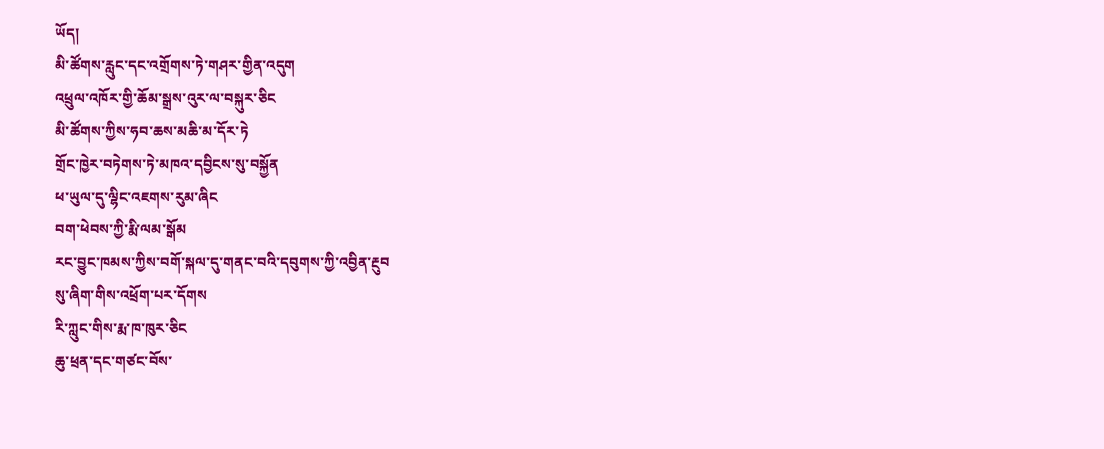ཡོད།
མི་ཚོགས་རླུང་དང་འགྲོགས་ཏེ་གཤར་གྱིན་འདུག
འཕྲུལ་འཁོར་གྱི་ཆོམ་སྒྲས་འུར་ལ་བསྐུར་ཅིང
མི་ཚོགས་ཀྱིས་ཧབ་ཆས་མཆི་མ་དོར་ཏེ
གྲོང་ཁྱེར་བཏེགས་ཏེ་མཁའ་དབྱིངས་སུ་བསྐྱོན
ཕ་ཡུལ་དུ་ལྷིང་འཇགས་རུམ་ཞིང
བག་ཕེབས་ཀྱི་རྨི་ལམ་སྒོམ
རང་བྱུང་ཁམས་ཀྱིས་བགོ་སྐལ་དུ་གནང་བའི་དབུགས་ཀྱི་འབྱིན་རྔུབ
སུ་ཞིག་གིས་འཕྲོག་པར་དོགས
རི་ཀླུང་གིས་རྨ་ཁ་ཁུར་ཅིང
ཆུ་ཕྲན་དང་གཙང་བོས་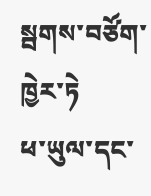སྦགས་བཙོག་ཁྱེར་ཏེ
ཕ་ཡུལ་དང་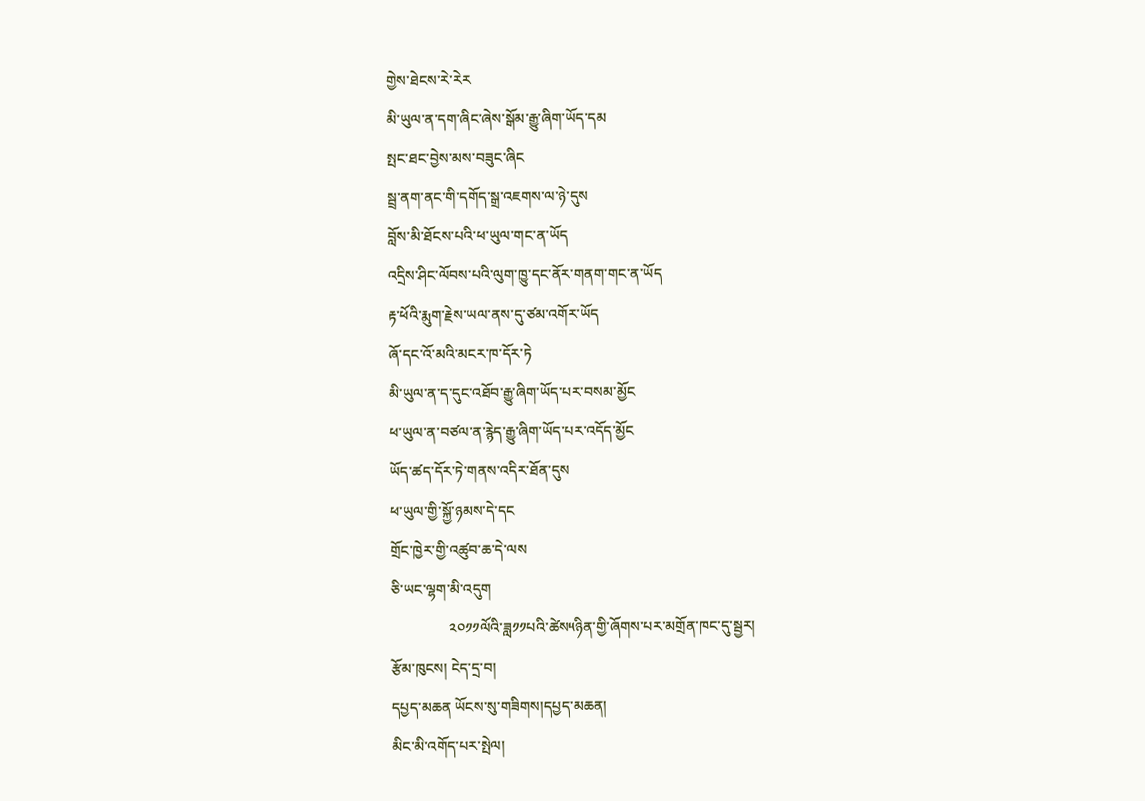གྱེས་ཐེངས་རེ་རེར
མི་ཡུལ་ན་དག་ཞིང་ཞེས་སྒོམ་རྒྱུ་ཞིག་ཡོད་དམ
སྤང་ཐང་བྱེས་མས་བཟུང་ཞིང
སྦྲ་ནག་ནང་གི་དགོད་སྒྲ་འཇགས་ལ་ཉེ་དུས
བློས་མི་ཐོངས་པའི་ཕ་ཡུལ་གང་ན་ཡོད
འདྲིས་ཤིང་ལོབས་པའི་ལུག་ཁྱུ་དང་ནོར་གནག་གང་ན་ཡོད
རྟ་ཕོའི་རྨུག་རྗེས་ཡལ་ནས་དུ་ཙམ་འགོར་ཡོད
ཞོ་དང་འོ་མའི་མངར་ཁ་དོར་ཏེ
མི་ཡུལ་ན་ད་དུང་འཐོབ་རྒྱུ་ཞིག་ཡོད་པར་བསམ་མྱོང
ཕ་ཡུལ་ན་བཙལ་ན་རྙེད་རྒྱུ་ཞིག་ཡོད་པར་འདོད་མྱོང
ཡོད་ཚད་དོར་ཏེ་གནས་འདིར་ཐོན་དུས
ཕ་ཡུལ་གྱི་སྐྱོ་ཉམས་དེ་དང
གྲོང་ཁྱེར་གྱི་འཚུབ་ཆ་དེ་ལས
ཅི་ཡང་ལྷག་མི་འདུག
                ༢༠༡༡ལོའི་ཟླ༡༡པའི་ཚེས༥ཉིན་གྱི་ཞོགས་པར་མགྲོན་ཁང་དུ་སྦྱར།
རྩོམ་ཁུངས། ངེད་དྲ་བ།
དཔྱད་མཆན ཡོངས་སུ་གཟིགས།དཔྱད་མཆན།
མིང་མི་འགོད་པར་སྤེལ།